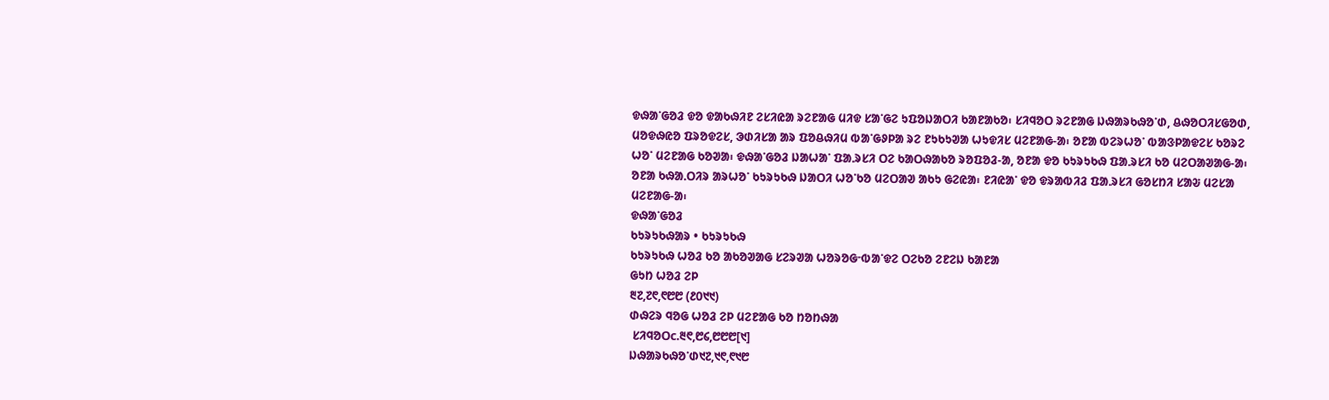ᱫᱷᱟᱸᱜᱚᱲ ᱫᱚ ᱫᱟᱠᱷᱤᱱ ᱮᱥᱤᱭᱟ ᱨᱮᱱᱟᱜ ᱢᱤᱫ ᱥᱟᱸᱜᱮ ᱩᱯᱚᱡᱟᱛᱤ ᱠᱟᱱᱟᱠᱚ᱾ ᱥᱤᱧᱚᱛ ᱨᱮᱱᱟᱜ ᱡᱷᱟᱨᱠᱷᱚᱸᱰ, ᱪᱷᱚᱛᱤᱥᱜᱚᱰ, ᱢᱚᱫᱷᱭᱚ ᱯᱨᱚᱫᱮᱥ, ᱳᱰᱤᱥᱟ ᱟᱨ ᱯᱚᱪᱷᱤᱢ ᱵᱟᱸᱜᱽᱞᱟ ᱨᱮ ᱱᱩᱠᱩᱣᱟ ᱦᱩᱫᱤᱥ ᱢᱮᱱᱟᱜ-ᱟ᱾ ᱚᱱᱟ ᱵᱮᱨᱦᱚᱸ ᱵᱟᱝᱞᱟᱫᱮᱥ ᱠᱚᱨᱮ ᱦᱚᱸ ᱢᱮᱱᱟᱜ ᱠᱚᱣᱟ᱾ ᱫᱷᱟᱸᱜᱚᱲ ᱡᱟᱦᱟᱸ ᱯᱟᱹᱨᱥᱤ ᱛᱮ ᱠᱟᱛᱷᱟᱠᱚ ᱨᱚᱯᱚᱲ-ᱟ, ᱚᱱᱟ ᱫᱚ ᱠᱩᱨᱩᱠᱷ ᱯᱟᱹᱨᱥᱤ ᱠᱚ ᱢᱮᱛᱟᱣᱟᱜ-ᱟ᱾ ᱚᱱᱟ ᱠᱷᱟᱹᱛᱤᱨ ᱟᱨᱦᱚᱸ ᱠᱩᱨᱩᱠᱷ ᱡᱟᱛᱤ ᱦᱚᱸᱠᱚ ᱢᱮᱛᱟᱣ ᱟᱠᱩ ᱜᱮᱭᱟ᱾ ᱱᱤᱭᱟᱸ ᱫᱚ ᱫᱨᱟᱵᱤᱲ ᱯᱟᱹᱨᱥᱤ ᱜᱚᱥᱴᱤ ᱥᱟᱶ ᱢᱮᱥᱟ ᱢᱮᱱᱟᱜ-ᱟ᱾
ᱫᱷᱟᱸᱜᱚᱲ
ᱠᱩᱨᱩᱠᱷᱟᱨ • ᱠᱩᱨᱩᱠᱷ
ᱠᱩᱨᱩᱠᱷ ᱦᱚᱲ ᱠᱚ ᱟᱠᱚᱣᱟᱜ ᱥᱮᱨᱣᱟ ᱦᱚᱨᱚᱜᱼᱵᱟᱸᱫᱮ ᱛᱮᱠᱚ ᱮᱱᱮᱡ ᱠᱟᱱᱟ
ᱜᱩᱴ ᱦᱚᱲ ᱮᱞ
᱓᱗,᱗᱖,᱖᱘᱘ (᱒᱐᱑᱑)
ᱰᱷᱮᱨ ᱧᱚᱜ ᱦᱚᱲ ᱮᱞ ᱢᱮᱱᱟᱜ ᱠᱚ ᱴᱚᱴᱷᱟ
 ᱥᱤᱧᱚᱛc.᱓᱖,᱘᱔,᱘᱘᱘[᱑]
ᱡᱷᱟᱨᱠᱷᱚᱸᱰ᱑᱗,᱑᱖,᱖᱑᱘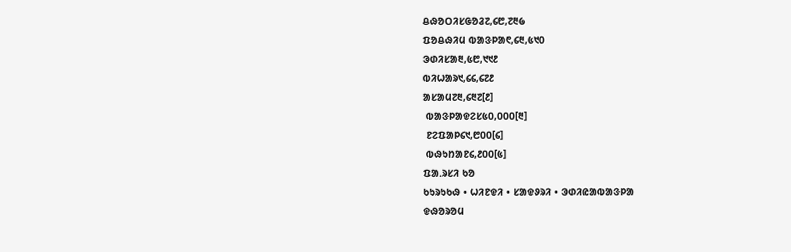ᱪᱷᱚᱛᱤᱥᱜᱚᱲ᱗,᱔᱘,᱗᱓᱙
ᱯᱚᱪᱷᱤᱢ ᱵᱟᱝᱞᱟ᱖,᱔᱓,᱕᱑᱐
ᱳᱰᱤᱥᱟ᱓,᱕᱘,᱑᱑᱒
ᱵᱤᱦᱟᱨ᱑,᱔᱔,᱔᱗᱒
ᱟᱥᱟᱢ᱗᱓,᱔᱓᱗[᱒]
 ᱵᱟᱝᱞᱟᱫᱮᱥ᱕᱐,᱐᱐᱐[᱓]
 ᱱᱮᱯᱟᱞ᱔᱑,᱘᱐᱐[᱔]
 ᱵᱷᱩᱴᱟᱱ᱔,᱒᱐᱐[᱕]
ᱯᱟᱹᱨᱥᱤ ᱠᱚ
ᱠᱩᱨᱩᱠᱷ • ᱦᱤᱱᱫᱤ • ᱥᱟᱫᱽᱨᱤ • ᱳᱰᱤᱭᱟᱵᱟᱝᱞᱟ
ᱫᱷᱚᱨᱚᱢ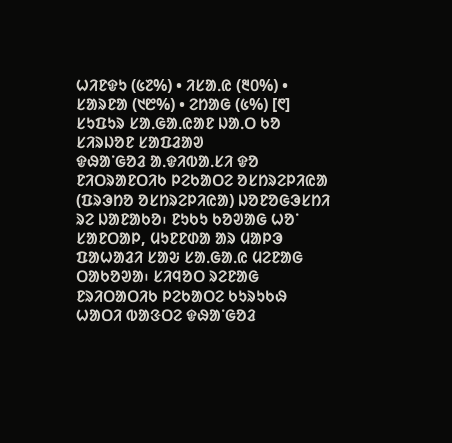ᱦᱤᱱᱫᱩ (᱕᱗%) • ᱤᱥᱟᱹᱭ (᱓᱐%) • ᱥᱟᱨᱱᱟ (᱑᱘%) • ᱮᱴᱟᱜ (᱕%) [᱖]
ᱥᱩᱯᱩᱨ ᱥᱟᱹᱜᱟᱹᱭᱟᱱ ᱡᱟᱹᱛ ᱠᱚ
ᱥᱤᱨᱡᱚᱱ ᱥᱟᱯᱲᱟᱣ
ᱫᱷᱟᱸᱜᱚᱲ ᱟᱹᱫᱤᱵᱟᱹᱥᱤ ᱫᱚ ᱱᱤᱛᱨᱟᱱᱛᱤᱠ ᱞᱮᱠᱟᱛᱮ ᱚᱥᱴᱨᱮᱞᱤᱭᱟ (ᱯᱨᱳᱴᱚ ᱚᱥᱴᱨᱮᱞᱤᱭᱟ) ᱡᱚᱱᱚᱜᱳᱥᱴᱤ ᱨᱮ ᱡᱟᱱᱟᱠᱚ᱾ ᱱᱩᱠᱩ ᱠᱚᱣᱟᱜ ᱦᱚᱸ ᱥᱟᱱᱛᱟᱞ, ᱢᱩᱱᱱᱰᱟ ᱟᱨ ᱢᱟᱞᱳ ᱯᱟᱦᱟᱲᱤ ᱥᱟᱶ ᱥᱟᱹᱜᱟᱹᱭ ᱢᱮᱱᱟᱜ ᱛᱟᱠᱚᱣᱟ᱾ ᱥᱤᱧᱚᱛ ᱨᱮᱱᱟᱜ ᱱᱨᱤᱛᱟᱛᱤᱠ ᱞᱮᱠᱟᱛᱮ ᱠᱩᱨᱩᱠᱷ ᱦᱟᱛᱤ ᱵᱟᱝᱛᱮ ᱫᱷᱟᱸᱜᱚᱲ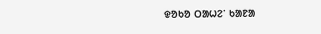ᱫᱚᱠᱚ ᱛᱟᱦᱮᱸ ᱠᱟᱱᱟ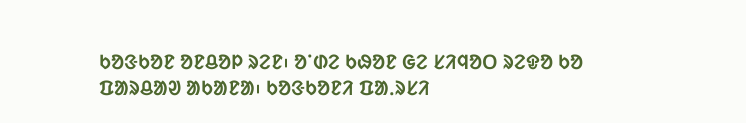ᱠᱚᱝᱠᱚᱱ ᱚᱱᱪᱚᱞ ᱨᱮᱱ᱾ ᱚᱸᱰᱮ ᱠᱷᱚᱱ ᱜᱮ ᱥᱤᱧᱚᱛ ᱨᱮᱫᱚ ᱠᱚ ᱯᱟᱨᱪᱟᱣ ᱟᱠᱟᱱᱟ᱾ ᱠᱚᱝᱠᱚᱱᱤ ᱯᱟᱹᱨᱥᱤ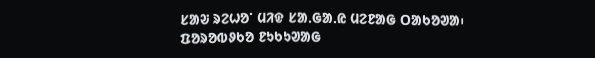ᱥᱟᱶ ᱨᱮᱦᱚᱸ ᱢᱤᱫ ᱥᱟᱹᱜᱟᱹᱭ ᱢᱮᱱᱟᱜ ᱛᱟᱠᱚᱣᱟ᱾ ᱯᱚᱨᱚᱵᱽᱠᱚ ᱱᱩᱠᱩᱣᱟᱜ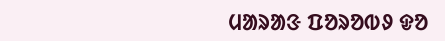ᱢᱟᱨᱟᱝ ᱯᱚᱨᱚᱵᱽ ᱫᱚ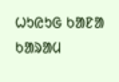ᱦᱩᱭᱩᱜ ᱠᱟᱱᱟ ᱠᱟᱨᱟᱢ